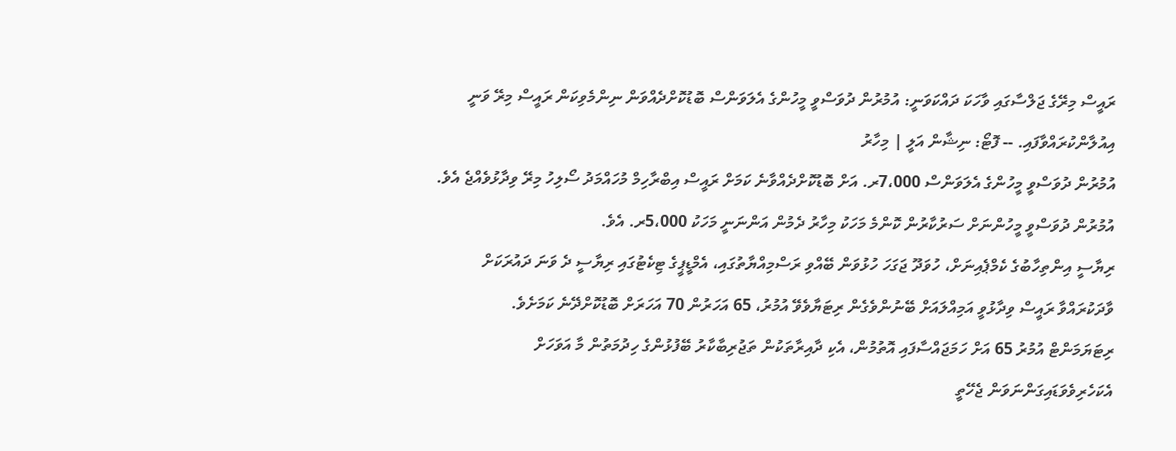ރައީސް މިރޭގެ ޖަލްސާގައި ވާހަކަ ދައްކަވަނީ: އުމުރުން ދުވަސްވީ މީހުންގެ އެލަވަންސް ބޮޑުކޮށްދެއްވަން ނިންމެވިކަން ރައީސް މިރޭ ވަނީ އިއުލާންކުރައްވާފައި. -- ފޮޓޯ: ނިޝާން އަލީ | މިހާރު
އުމުރުން ދުވަސްވީ މީހުންގެ އެލަވަންސް 7،000ރ. އަށް ބޮޑުކޮށްދެއްވާނެ ކަމަށް ރައީސް އިބްރާހިމް މުހައްމަދު ސޯލިހު މިރޭ ވިދާޅުވެއްޖެ އެވެ.
އުމުރުން ދުވަސްވީ މީހުންނަށް ސަރުކާރުން ކޮންމެ މަހަކު މިހާރު ދެމުން އަންނަނީ މަހަކު 5،000ރ. އެވެ.
ރިޔާސީ އިންތިހާބުގެ ކެމްޕެއިނަށް، ހުވަދޫ ޖަގަހަ ހުޅުވަން ބޭއްވި ރަސްމިއްޔާތުގައި، އެމްޑީޕީގެ ޓިކެޓުގައި ރިޔާސީ ދެ ވަނަ ދައުރަކަށް ވާދަކުރައްވާ ރައީސް ވިދާޅުވީ އަމިއްލައަށް ބޭނުންވެގެން ރިޓަޔާވެވޭ އުމުރު، 65 އަހަރުން 70 އަހަރަށް ބޮޑުކޮށްދޭނެ ކަމަށެވެ.
ރިޓަޔަމަންޓް އުމުރު 65 އަށް ހަމަޖައްސާފައި އޮތުމުން، އެކި ދާއިރާތަކުން ތަޖުރިބާކާރު ބޭފުޅުންގެ ހިދުމަތުން މާ އަވަހަށް އެކަހެރިވެވަޑައިގަންނަވަން ޖެހޭތީ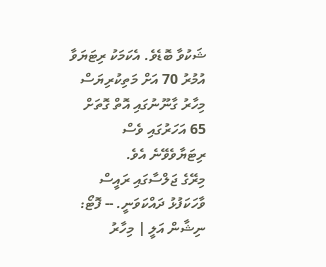ޝަކުވާ ބޮޑެވެ. އެކަމަކު ރިޓަޔަވާ އުމުރު 70 އަށް މަތިކުރިޔަސް މިހާރު ގާނޫނުގައި އޮތް ގޮތަށް 65 އަހަރުގައި ވެސް ރިޓަޔާވެވޭނެ އެވެ.
މިރޭގެ ޖަލްސާގައި ރައީސް ވާހަކަފުޅު ދައްކަވަނީ. -- ފޮޓޯ: ނިޝާން އަލީ | މިހާރު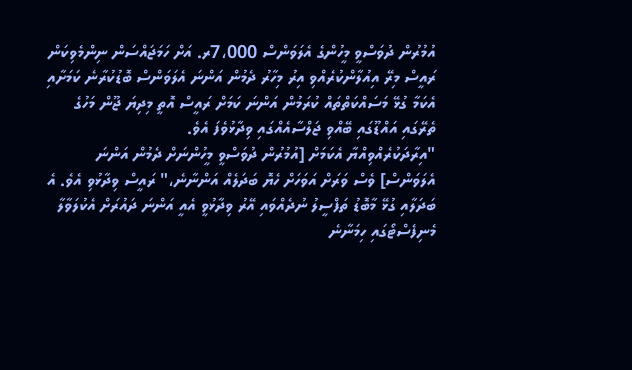އުމުރުން ދުވަސްވީ މީހުންގެ އެލަވަންސް 7،000ރ. އަށް ހަމަޖައްސަން ނިންމެވިކަން ރައީސް މިރޭ އިއުލާންކުރެއްވި އިރު މިހާރު ދެމުން އަންނަ އެލަވަންސް ބޮޑުކުރާނެ ކަމަށާއި އެކަމާ ގުޅޭ މަސައްކަތްތައް ކުރަމުން އަންނަ ކަމަށް ރައީސް އޮތީ މިދިޔަ ޖޫން މަހުގެ ތެރޭގައި އައްޑޫގައި ބޭއްވި ޖަލްސާއެއްގައި ވިދާޅުވެފަ އެވެ.
"އިރާދަކުރެއްވިއްޔާ އެކަމަށް [އުމުރުން ދުވަސްވީ މީހުންނަށް ދެމުން އަންނަ އެލަވަންސް] ވެސް ވަރަށް އަވަހަށް ހެޔޮ ބަދަލެއް އަންނާނެ،" ރައީސް ވިދާޅުވި އެވެ. އެ ބަދަލާއި ގުޅޭ މާބޮޑު ތަފްސީލު ނުދެއްވައި އޭރު ވިދާޅުވީ އެއީ އަންނަ ދައުރަށް އެކުލަވާލާ މެނިފެސްޓޯގައި ހިމަނާނެ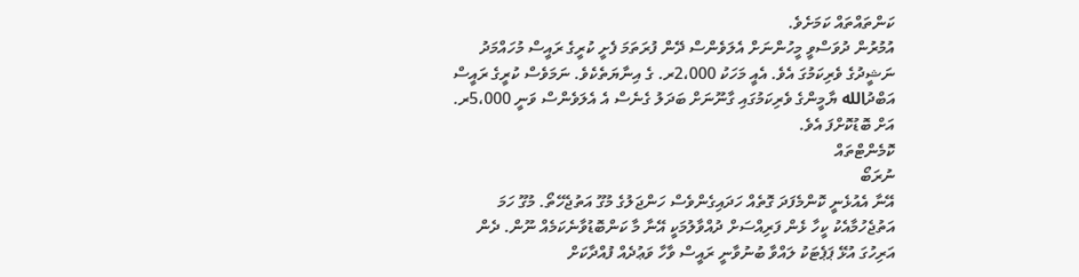ކަންތައްތައް ކަމަށެވެ.
އުމުރުން ދުވަސްވީ މީހުންނަށް އެލަވެންސް ދޭން ފުރަތަމަ ފެށީ ކުރީގެ ރައީސް މުހައްމަދު ނަޝީދުގެ ވެރިކަމުގަ އެވެ. އެއީ މަހަކު 2،000ރ. ގެ އިނާޔަތެކެވެ. ނަމަވެސް ކުރީގެ ރައީސް އަބްދުالله ޔާމީންގެ ވެރިކަމުގައި ގާނޫނަށް ބަދަލު ގެނެސް އެ އެލަވެންސް ވަނީ 5،000ރ. އަށް ބޮޑުކޮށްފަ އެވެ.
ކޮމެންޓްތައް
ނުރަބޯ
އޭނާ އެއުޅެނީ ކޮންމެފަދަ ގޮތެއް ހަދައިގެންވެސް ހަންޖަލުގެ މުގޫ އަތުޖެހޭތޯ. މުގޫ ހަމަ އަތުޖެހުމާއެކު ކީހާ ޅެން ފަރިއްސަށް ދުއްވާލުމަކީ އޭނާ މާ ކަންބޮޑުވާނެކަމެއް ނޫން. ދެން އަރިހުގަ އުޅޭ ޕަޕެޓަކު ލައްވާ ބުނުވާނީ ރައީސް ވާހާ ވަޢުދެއް ފުއްދާކަށް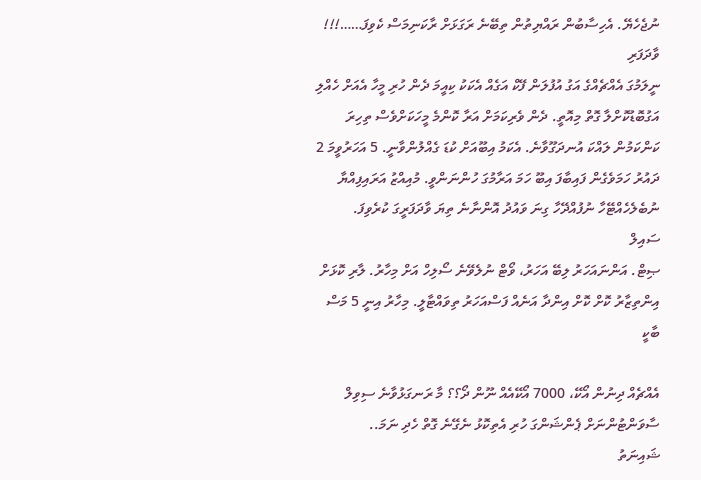ނުޖެހެޔޭ. އެހިސާބުން ރައްޔިތުން ތިބޭނެ ރަގަޅަށް ރާކަނިމަސް ކެވިފަ……!!!
ވާދަފަރި
ނީލަމުގަ އެއްޗެއްގެ އަގު އުފުލަން ފޭކް އަގެއް އެކަކު ކިއީމަ ދެން ހުރި މީހާ އެއަށް ހެއްލި އަގުބޮޑުކޮށްލާ ގޮތް މިއޮތީ. ދެން ވެރިކަމަށް އަރާ ކޮންމެ މީހަކަށްވެސް ތިހިރަ ކަންކަމުން ލައްކަ އުނދަގޫވާނެ. އެކަމު އިބޫއަށް ކުޑަ ގެއްލުންވާނީ. 5 އަހަރުވީމަ 2 ދައުރު ހަމަވެގެން ފައިބާފަ އިބޫ ހަމަ އަރާމުގަ ހުންނަންވީ. މުއިއްޒު އަރައިފިއްޔާ ނުބެލެހެއްޓޭހާ ނުފުއްދޭހާ ގިނަ ވައުދު އޮންނާނެ ތިޔަ ވާދަފަރީގަ ކުރެވިފަ.
ސައިލް
ޞިޓް. އަންނައަހަރު ލިބޭ އަހަރު، ވޯޓް ނުލެވޭނެ ސޯލިހް އަށް މިހާރު. ލާރި ކޮޅަށް އިންތިޒާރު ކޮށް ކޮށް އިންދާ އަނެއް ފަސްއަހަރު ތިވައްޓާލީ. މިހާރު އިނީ 5 މަސް ބާކީ

އެއްޗެއް ދިނުން އޯކޭ، 7000 އޯކޭއެއް ނޫން ދޯ؟؟ މާ ރަނގަޅުވާނެ ސިވިލް ސާވަންޓުންނަށް ޕެންޝަންގަ ހުރި އެތިކޮޅު ނެގޭނެ ގޮތް ހެދި ނަމަ..
ޝައިނަތު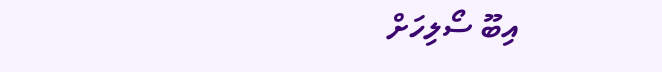އިބޫ ސޯލިހަށް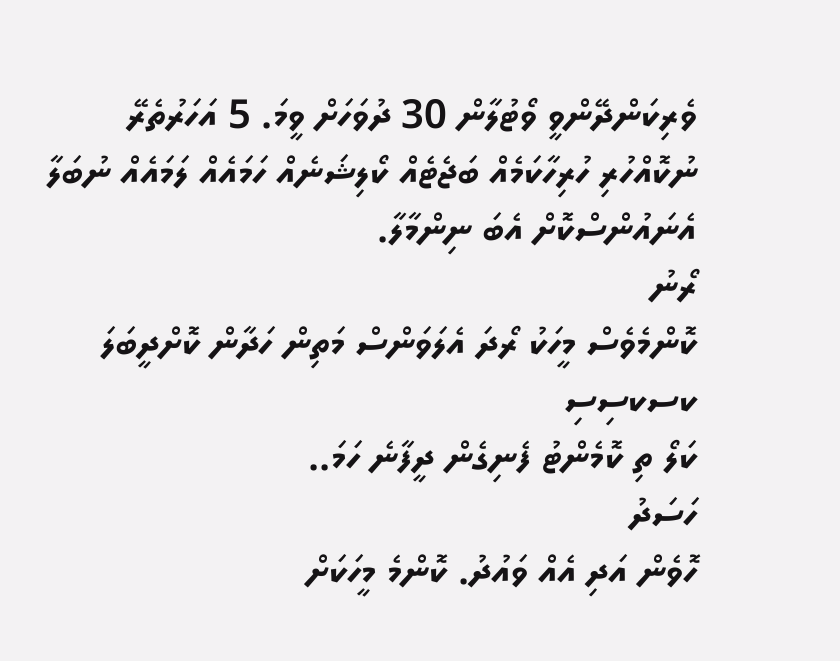ވެރިކަންދޭންވީ ވޯޓުލާން 30 ދުވަހަށް ވީމަ. 5 އަހަރުތެރޭ ނުކޮއްހުރި ހުރިހާކަމެއް ބަޖެޓެއް ކޯލިޝަނެއް ހަމައެއް ލަމައެއް ނުބަލާ އެނައުންސްކޮށް އެބަ ނިންމާލާ.
ރޯނު
ކޮންމެވެސް މީހަކު ރޯދަ އެލަވަންސް މަތިން ހަދާން ކޮށްދީބަލަ
ކސކސިސި
ކަލޯ ތި ކޮމެންޓު ފެނިގެން ދީފާނެ ހަމަ..
ހަސަދު
ހޮވެން އަދި އެއް ވައުދު. ކޮންމެ މީހަކަށް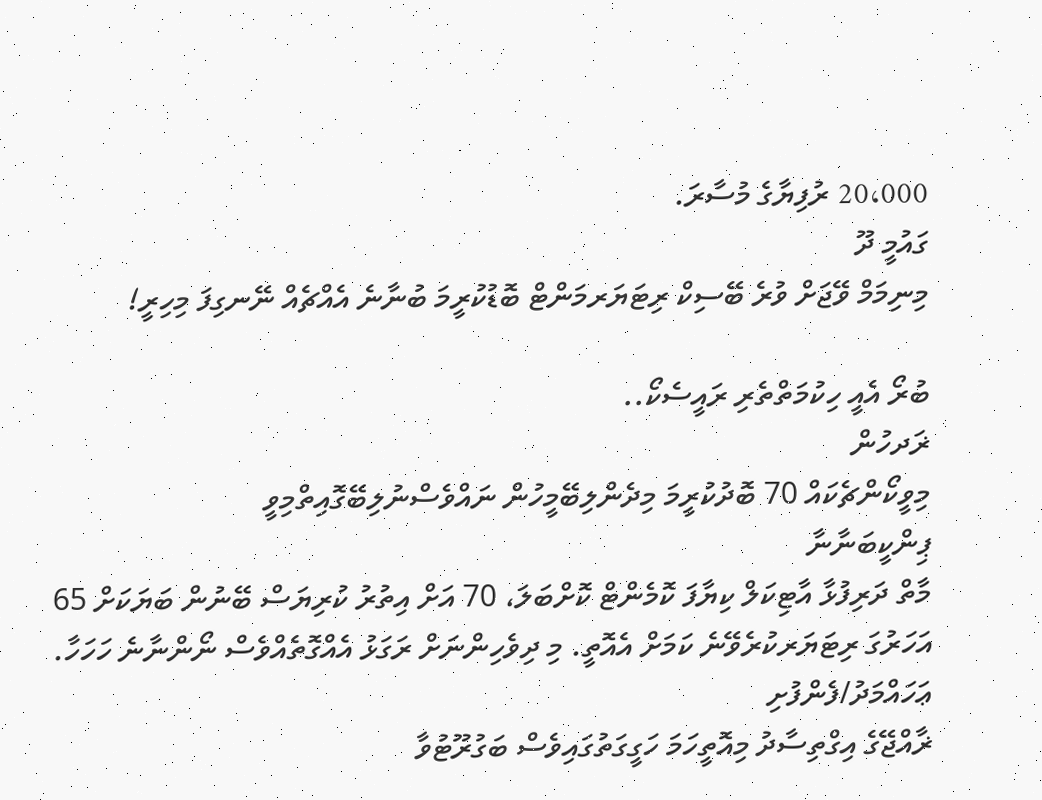20،000 ރުފިޔާގެ މުސާރަ.
ގައުމީ ދޫ
މިނިމަމް ވޭޖަށް ވުރެ ބޭސިކް ރިޓަޔަރމަންޓް ބޮޑުކުރީމަ ބުނާނެ އެއްޗެއް ނޭނގިފަ މިހިރީ!

ބުރޯ އެއީ ހިކުމަތްތެރި ރައީސެކޯ..
ޜަދހުން
މިވީކޯންޗެކައް 70 ބޮދުކުރީމަ މިދެންލިބޭމީހުން ނައްވެސްނުލިބޭގޮއިތްމިވީ
ޕިންކީބަނާނާ
މާތް ދަރިފުޅާ އާޓިކަލް ކިޔާފަ ކޮމެންޓް ކޮށްބަލަ، 70 އަށް އިތުރު ކުރިޔަސް ބޭނުން ބަޔަކަށް 65 އަހަރުގަ ރިޓަޔަރކުރެވޭނެ ކަމަށް އެއޮތީ. މި ދިވެހިންނަށް ރަގަޅު އެއްގޮތެއްވެސް ނޯންނާނެ ހަހަހާ.
ޢަހައްމަދު/ފެންފުށި
ޜާއްޖޭގެ އިގްތިސާދު މިއޮތީހަމަ ހަގީގަތުގައިވެސް ބަގުރޫޓުވާ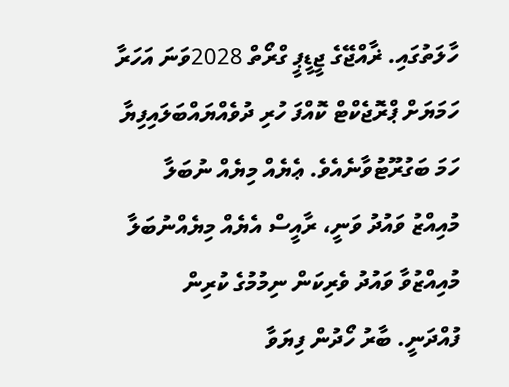ހާލަތުގައި. ޜާއްޖޭގެ ޖީޑީޕީ ގްރޯތް 2028ވަނަ އަހަރާ ހަމަޔަށް ޕްރޮޖެކްޓް ކޮއްފަ ހުރި ދުވެއްޔައްބަލައިފިޔާ ހަމަ ބަގުރޫޓުވާނެއެވެ. ޢެޔެއް މިޔެއް ނުބަލާ މުއިއްޒު ވައުދު ވަނީ، ރާއީސް އެޔެއް މިޔެއްނުބަލާ މުއިއްޒުވާ ވައުދު ވެރިކަން ނިމުމުގެ ކުރިން ފުއްދަނީ. ބާރު ހޯދުން ފިޔަވާ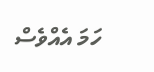ހަމަ އެއްވެސް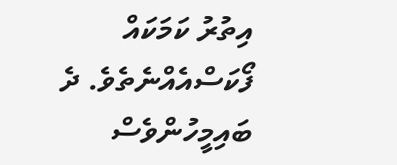އިތުރު ކަމަކައް ފޯކަސްއެއްނެތެވެ. ދެ ބައިމީހުންވެސް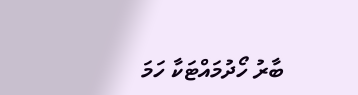ބާރު ހޯދުމައްޓަކާ ހަމަ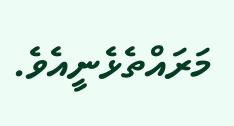މަރައްތެޅެނީއެވެ.